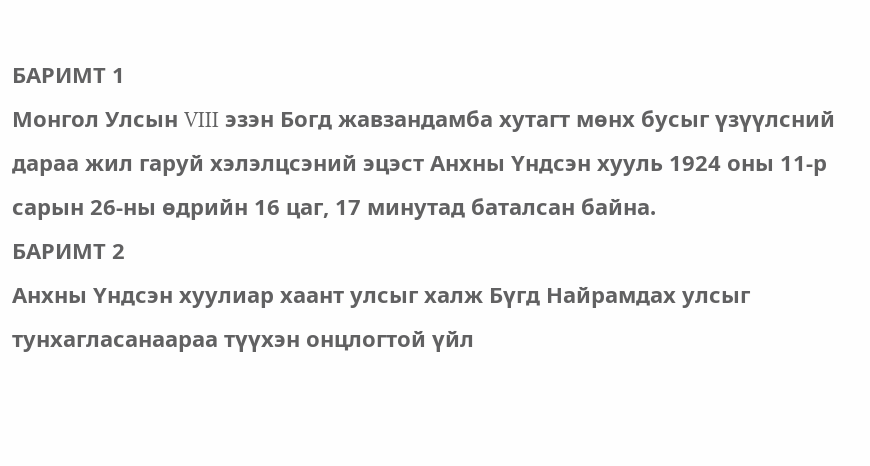БАРИМТ 1
Монгол Улсын VIII эзэн Богд жавзандамба хутагт мөнх бусыг үзүүлсний дараа жил гаруй хэлэлцсэний эцэст Анхны Үндсэн хууль 1924 оны 11-р сарын 26-ны өдрийн 16 цаг, 17 минутад баталсан байна.
БАРИМТ 2
Анхны Үндсэн хуулиар хаант улсыг халж Бүгд Найрамдах улсыг тунхагласанаараа түүхэн онцлогтой үйл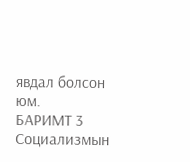явдал болсон юм.
БАРИМТ 3
Социализмын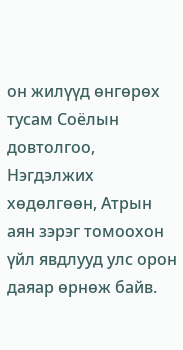он жилүүд өнгөрөх тусам Соёлын довтолгоо, Нэгдэлжих хөдөлгөөн, Атрын аян зэрэг томоохон үйл явдлууд улс орон даяар өрнөж байв.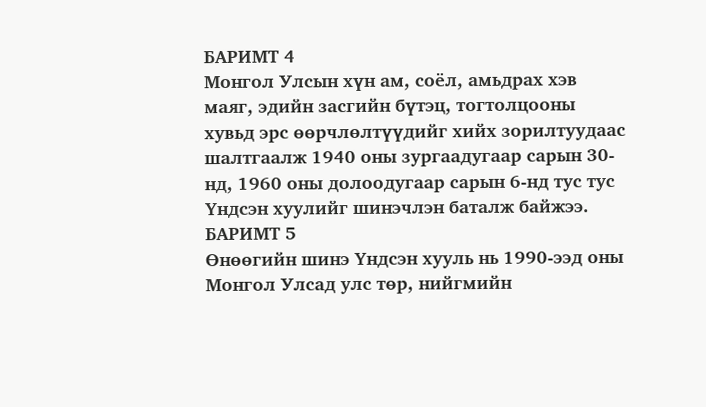БАРИМТ 4
Монгол Улсын хүн ам, соёл, амьдрах хэв маяг, эдийн засгийн бүтэц, тогтолцооны хувьд эрс өөрчлөлтүүдийг хийх зорилтуудаас шалтгаалж 1940 оны зургаадугаар сарын 30-нд, 1960 оны долоодугаар сарын 6-нд тус тус Үндсэн хуулийг шинэчлэн баталж байжээ.
БАРИМТ 5
Өнөөгийн шинэ Үндсэн хууль нь 1990-ээд оны Монгол Улсад улс төр, нийгмийн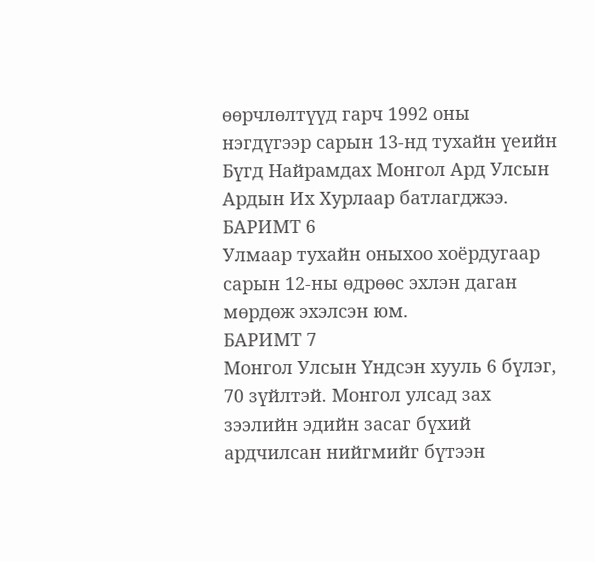өөрчлөлтүүд гарч 1992 оны нэгдүгээр сарын 13-нд тухайн үеийн Бүгд Найрамдах Монгол Ард Улсын Ардын Их Хурлаар батлагджээ.
БАРИМТ 6
Улмаар тухайн оныхоо хоёрдугаар сарын 12-ны өдрөөс эхлэн даган мөрдөж эхэлсэн юм.
БАРИМТ 7
Монгол Улсын Үндсэн хууль 6 бүлэг, 70 зүйлтэй. Монгол улсад зах зээлийн эдийн засаг бүхий ардчилсан нийгмийг бүтээн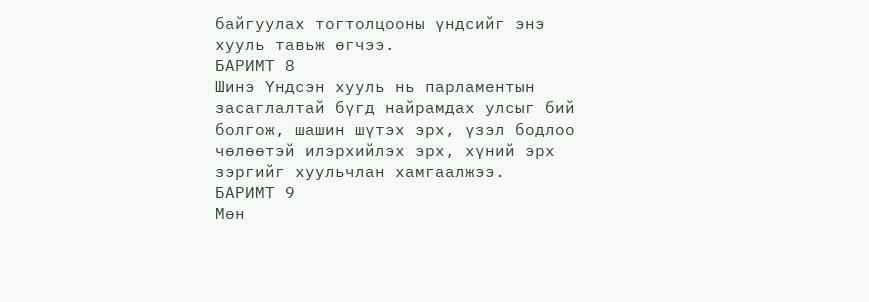байгуулах тогтолцооны үндсийг энэ хууль тавьж өгчээ.
БАРИМТ 8
Шинэ Үндсэн хууль нь парламентын засаглалтай бүгд найрамдах улсыг бий болгож, шашин шүтэх эрх, үзэл бодлоо чөлөөтэй илэрхийлэх эрх, хүний эрх зэргийг хуульчлан хамгаалжээ.
БАРИМТ 9
Мөн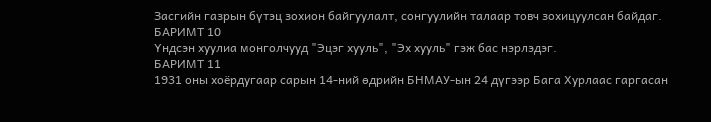Засгийн газрын бүтэц зохион байгуулалт, сонгуулийн талаар товч зохицуулсан байдаг.
БАРИМТ 10
Үндсэн хуулиа монголчууд "Эцэг хууль", "Эх хууль" гэж бас нэрлэдэг.
БАРИМТ 11
1931 оны хоёрдугаар сарын 14-ний өдрийн БНМАУ-ын 24 дүгээр Бага Хурлаас гаргасан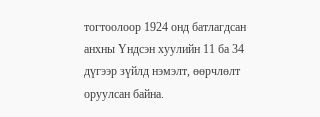тогтоолоор 1924 онд батлагдсан анхны Үндсэн хуулийн 11 ба 34 дүгээр зүйлд нэмэлт, өөрчлөлт оруулсан байна.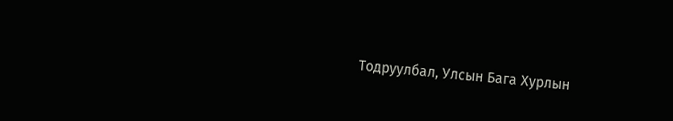Тодруулбал, Улсын Бага Хурлын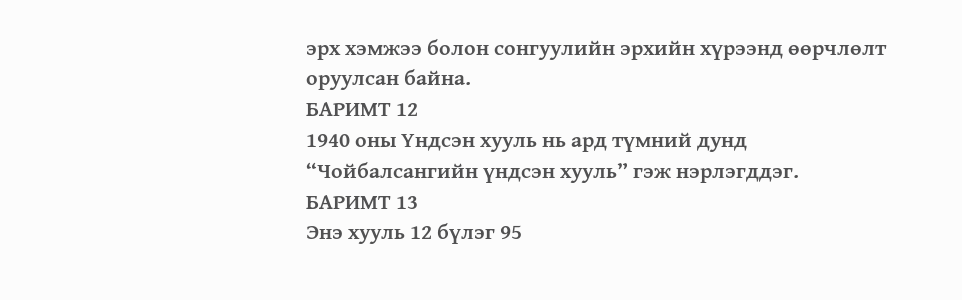эрх хэмжээ болон сонгуулийн эрхийн хүрээнд өөрчлөлт оруулсан байна.
БАРИМТ 12
1940 оны Үндсэн хууль нь ард түмний дунд “Чойбалсангийн үндсэн хууль” гэж нэрлэгддэг.
БАРИМТ 13
Энэ хууль 12 бүлэг 95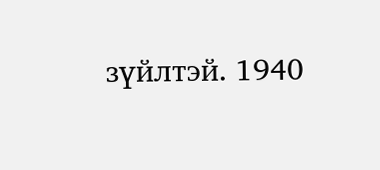зүйлтэй. 1940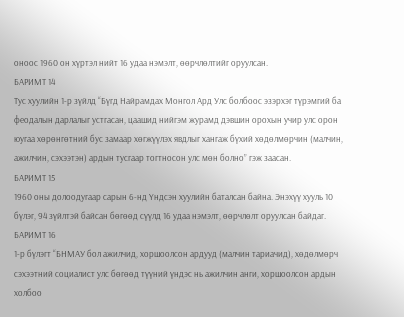оноос 1960 он хүртэл нийт 16 удаа нэмэлт, өөрчлөлтийг оруулсан.
БАРИМТ 14
Тус хуулийн 1-р зүйлд “Бүгд Найрамдах Монгол Ард Улс болбоос эзэрхэг түрэмгий ба феодалын дарлалыг устгасан, цаашид нийгэм журамд дэвшин орохын учир улс орон юугаа хөрөнгөтний бус замаар хөгжүүлэх явдлыг хангаж бүхий хөдөлмөрчин (малчин, ажилчин, сэхээтэн) ардын тусгаар тогтносон улс мөн болно” гэж заасан.
БАРИМТ 15
1960 оны долоодугаар сарын 6-нд Үндсэн хуулийн баталсан байна. Энэхүү хууль 10 бүлэг, 94 зүйлтэй байсан бөгөөд сүүлд 16 удаа нэмэлт, өөрчлөлт оруулсан байдаг.
БАРИМТ 16
1-р бүлэгт “БНМАУ бол ажилчид, хоршоолсон ардууд (малчин тариачид), хөдөлмөрч сэхээтний социалист улс бөгөөд түүний үндэс нь ажилчин анги, хоршоолсон ардын холбоо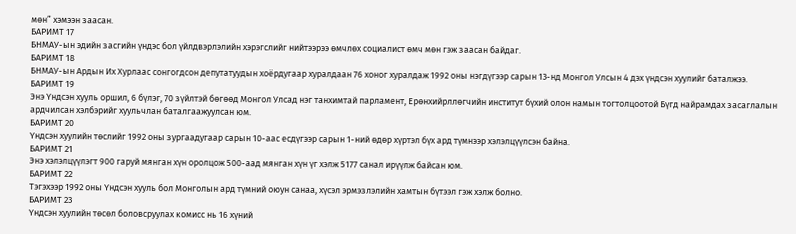мөн” хэмээн заасан.
БАРИМТ 17
БНМАУ-ын эдийн засгийн үндэс бол үйлдвэрлэлийн хэрэгслийг нийтээрээ өмчлөх социалист өмч мөн гэж заасан байдаг.
БАРИМТ 18
БНМАУ-ын Ардын Их Хурлаас сонгогдсон депутатуудын хоёрдугаар хуралдаан 76 хоног хуралдаж 1992 оны нэгдүгээр сарын 13-нд Монгол Улсын 4 дэх үндсэн хуулийг баталжээ.
БАРИМТ 19
Энэ Үндсэн хууль оршил, 6 бүлэг, 70 зүйлтэй бөгөөд Монгол Улсад нэг танхимтай парламент, Ерөнхийрллөгчийн институт бүхий олон намын тогтолцоотой Бүгд найрамдах засаглалын ардчилсан хэлбэрийг хуульчлан баталгаажуулсан юм.
БАРИМТ 20
Үндсэн хуулийн төслийг 1992 оны зургаадугаар сарын 10-аас есдүгээр сарын 1-ний өдөр хүртэл бүх ард түмнээр хэлэлцүүлсэн байна.
БАРИМТ 21
Энэ хэлэлцүүлэгт 900 гаруй мянган хүн оролцож 500-аад мянган хүн үг хэлж 5177 санал ирүүлж байсан юм.
БАРИМТ 22
Тэгэхээр 1992 оны Үндсэн хууль бол Монголын ард түмний оюун санаа, хүсэл эрмэзлэлийн хамтын бүтээл гэж хэлж болно.
БАРИМТ 23
Үндсэн хуулийн төсөл боловсруулах комисс нь 16 хүний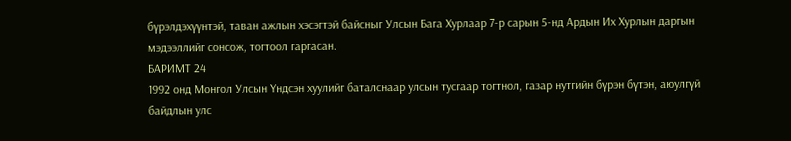бүрэлдэхүүнтэй, таван ажлын хэсэгтэй байсныг Улсын Бага Хурлаар 7-р сарын 5-нд Ардын Их Хурлын даргын мэдээллийг сонсож, тогтоол гаргасан.
БАРИМТ 24
1992 онд Монгол Улсын Үндсэн хуулийг баталснаар улсын тусгаар тогтнол, газар нутгийн бүрэн бүтэн, аюулгүй байдлын улс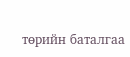төрийн баталгаа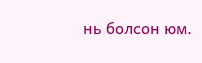нь болсон юм.